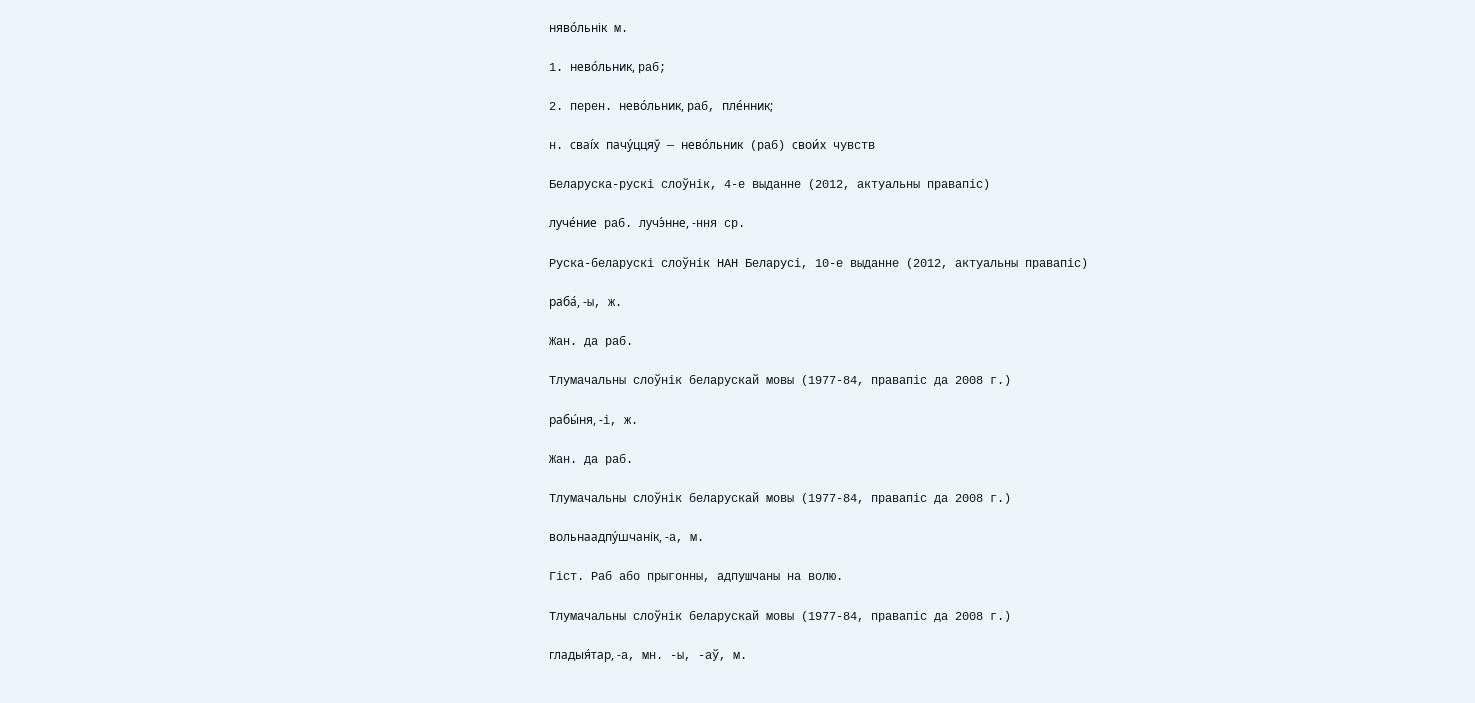няво́льнік м.

1. нево́льник, раб;

2. перен. нево́льник, раб, пле́нник;

н. сваі́х пачу́ццяў — нево́льник (раб) свои́х чувств

Беларуска-рускі слоўнік, 4-е выданне (2012, актуальны правапіс)

луче́ние раб. лучэ́нне, -ння ср.

Руска-беларускі слоўнік НАН Беларусі, 10-е выданне (2012, актуальны правапіс)

раба́, ‑ы, ж.

Жан. да раб.

Тлумачальны слоўнік беларускай мовы (1977-84, правапіс да 2008 г.)

рабы́ня, ‑і, ж.

Жан. да раб.

Тлумачальны слоўнік беларускай мовы (1977-84, правапіс да 2008 г.)

вольнаадпу́шчанік, ‑а, м.

Гіст. Раб або прыгонны, адпушчаны на волю.

Тлумачальны слоўнік беларускай мовы (1977-84, правапіс да 2008 г.)

гладыя́тар, -а, мн. -ы, -аў, м.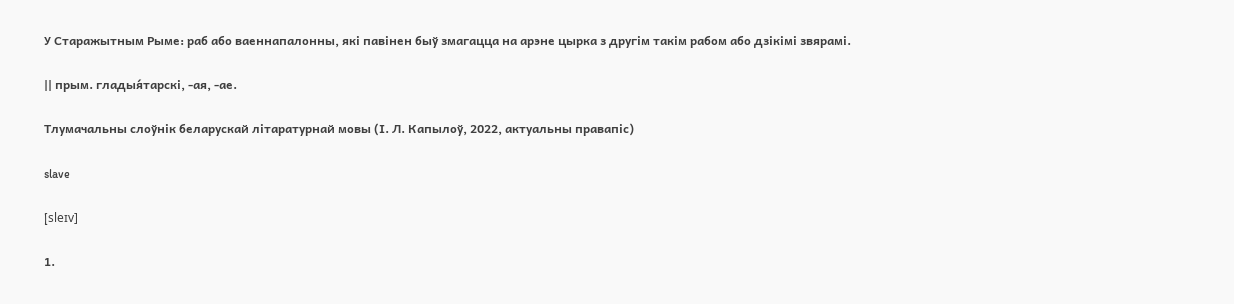У Старажытным Рыме: раб або ваеннапалонны, які павінен быў змагацца на арэне цырка з другім такім рабом або дзікімі звярамі.

|| прым. гладыя́тарскі, -ая, -ае.

Тлумачальны слоўнік беларускай літаратурнай мовы (І. Л. Капылоў, 2022, актуальны правапіс)

slave

[sleɪv]

1.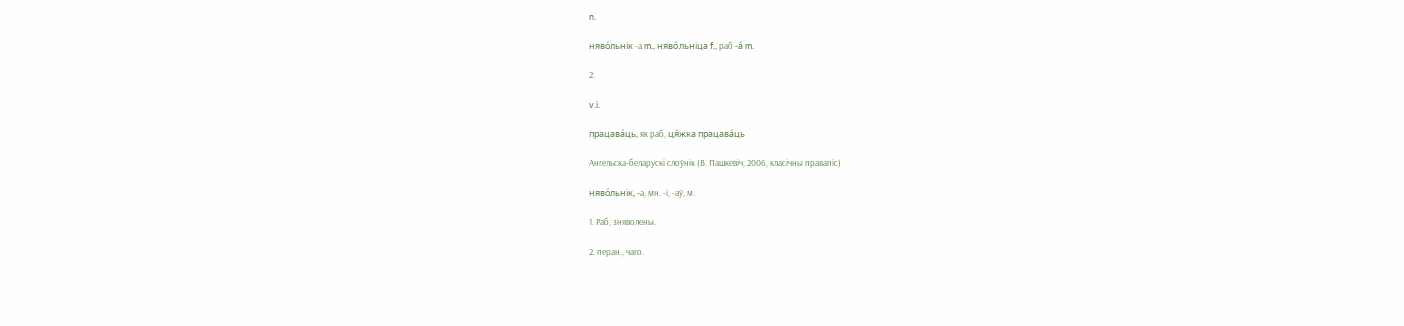n.

няво́льнік -а m., няво́льніца f., раб -а́ m.

2.

v.i.

працава́ць, як раб, ця́жка працава́ць

Ангельска-беларускі слоўнік (В. Пашкевіч, 2006, класічны правапіс)

няво́льнік, -а, мн. -і, -аў, м.

1. Раб, зняволены.

2. перан., чаго.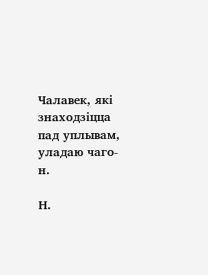Чалавек, які знаходзіцца пад уплывам, уладаю чаго-н.

Н.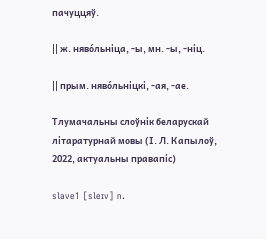пачуццяў.

|| ж. няво́льніца, -ы, мн. -ы, -ніц.

|| прым. няво́льніцкі, -ая, -ае.

Тлумачальны слоўнік беларускай літаратурнай мовы (І. Л. Капылоў, 2022, актуальны правапіс)

slave1 [sleɪv] n.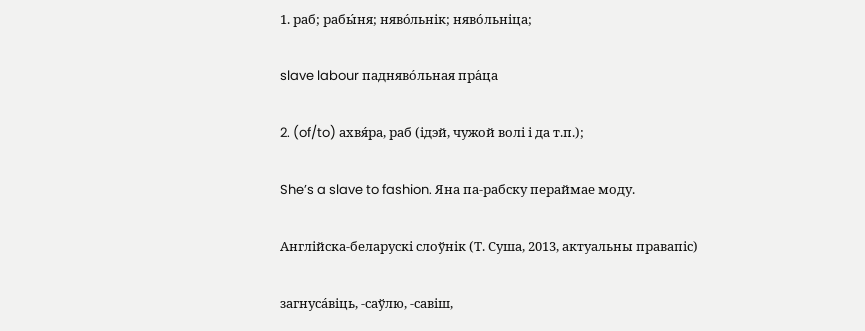1. раб; рабы́ня; няво́льнік; няво́льніца;

slave labour падняво́льная пра́ца

2. (of/to) ахвя́ра, раб (ідэй, чужой волі і да т.п.);

She’s a slave to fashion. Яна па-рабску пераймае моду.

Англійска-беларускі слоўнік (Т. Суша, 2013, актуальны правапіс)

загнуса́віць, ‑саўлю, ‑савіш,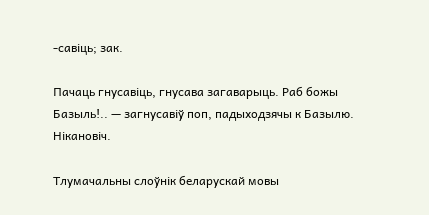‑савіць; зак.

Пачаць гнусавіць, гнусава загаварыць. Раб божы Базыль!.. — загнусавіў поп, падыходзячы к Базылю. Нікановіч.

Тлумачальны слоўнік беларускай мовы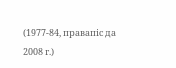(1977-84, правапіс да 2008 г.)